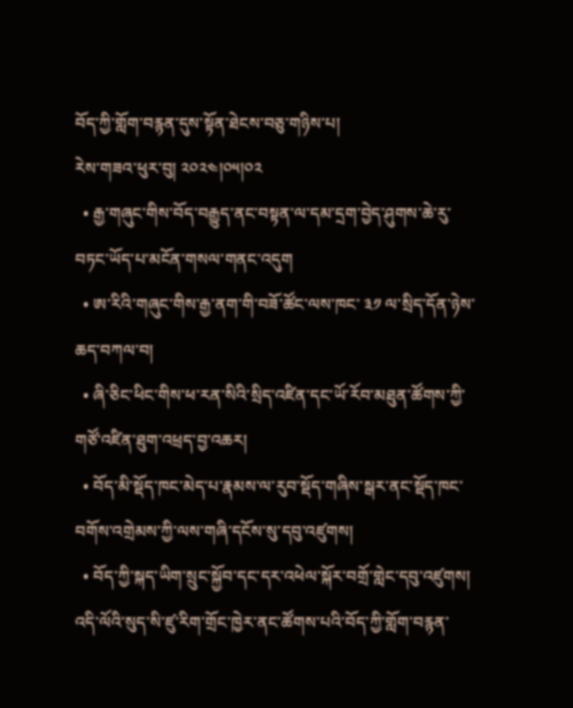བོད་ཀྱི་གློག་བརྙན་དུས་སྟོན་ཐེངས་བཅུ་གཉིས་པ།
རེས་གཟའ་ཕུར་བུ། ༢༠༢༤།༠༥།༠༢
  • རྒྱ་གཞུང་གིས་བོད་བརྒྱུད་ནང་བསྟན་ལ་དམ་དྲག་བྱེད་ཤུགས་ཆེ་རུ་བཏང་ཡོད་པ་མངོན་གསལ་གནང་འདུག
  • ཨ་རིའི་གཞུང་གིས་རྒྱ་ནག་གི་བཟོ་ཚོང་ལས་ཁང་ ༣༡ ལ་སྲིད་དོན་ཉེས་ཆད་བཀལ་བ།
  • ཞི་ཅིང་ཕིང་གིས་ཕ་རན་སིའི་སྲིད་འཛིན་དང་ཡོ་རོབ་མཐུན་ཚོགས་ཀྱི་གཙོ་འཛིན་ཐུག་འཕྲད་བྱ་འཆར།
  • བོད་མི་སྡོད་ཁང་མེད་པ་རྣམས་ལ་རུབ་སྡོད་གཞིས་སྒར་ནང་སྡོད་ཁང་བགོས་འགྲེམས་ཀྱི་ལས་གཞི་དངོས་སུ་དབུ་འཛུགས།
  • བོད་ཀྱི་སྐད་ཡིག་སྲུང་སྐྱོབ་དང་དར་འཕེལ་སྐོར་བགྲོ་གླེང་དབུ་འཛུགས།
འདི་ལོའི་སུད་སི་ཛུ་རིག་གྲོང་ཁྱེར་ནང་ཚོགས་པའི་བོད་ཀྱི་གློག་བརྙན་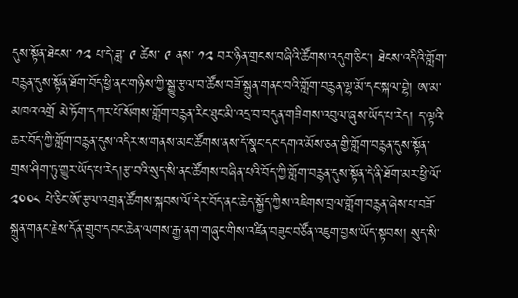དུས་སྟོན་ཐེངས་ ༡༢ པ་དེ་ཟླ་ ༩ ཚེས་ ༩ ནས་ ༡༢ བར་ཉིན་གྲངས་བཞིའི་ཚོགས་འདུག་ཅིང། ཐེངས་འདིའི་གློག་བརྙན་དུས་སྟོན་ཐོག་བོད་ཕྱི་ནང་གཉིས་ཀྱི་སྒྱུ་རྩལ་བ་ཚོས་བཟོ་སྐྲུན་གནང་བའི་གློག་བརྙན་ལྷ་མོ་དང་སྐལ་བྷེ། ཨ་མ་མཁའ་འགྲོ མེ་ཏོག་དཀར་པོ་སོགས་གློག་བརྙན་རིང་ཐུང་མི་འདྲ་བ་བདུན་གཟིགས་འབུལ་ཞུས་ཡོད་པ་རེད། ད་ལྟའི་ཆར་བོད་ཀྱི་གློག་བརྙན་དུས་འདིར་ས་གནས་མང་ཚོགས་ནས་དོ་སྣང་དང་དགའ་མོས་ཅན་གྱི་གློག་བརྙན་དུས་སྟོན་གྲས་ཤིག་ཏུ་གྱུར་ཡོད་པ་རེད།རྩ་བའི་སུད་སི་ནང་ཚོགས་བཞིན་པའི་བོད་ཀྱི་གློག་བརྙན་དུས་སྟོན་དེ་ནི་ཐོག་མར་ཕྱི་ལོ་ ༢༠༠༨ པེ་ཅིང་ཨོ་རྩལ་འགྲན་ཚོགས་སྐབས་ལོ་དེར་བོད་ནང་ཆེད་སྐྱོད་ཀྱིས་འཇིགས་བྲལ་གློག་བརྙན་ཞེས་པ་བཟོ་སྐྲུན་གནང་རྗེས་དོན་གྲུབ་དབང་ཆེན་ལགས་རྒྱ་ནག་གཞུང་གིས་འཛིན་བཟུང་བཙོན་འཇུག་བྱས་ཡོད་སྟབས། སུད་སི་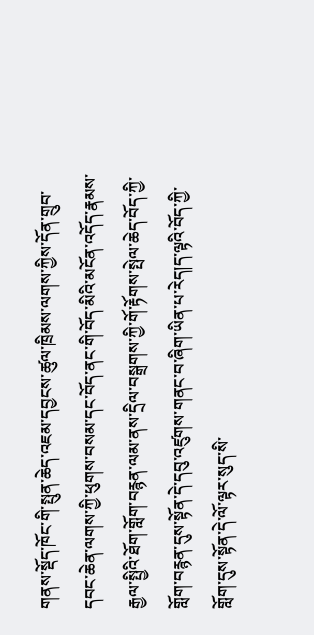གནས་སྡོད་ཁོང་གི་སྤུན་ཆེད་འཇམ་དབྱངས་ཚུལ་ཁྲིམས་ལགས་ཀྱིས་དོན་གྲུབ་དབང་ཆེན་ལགས་ཀྱི་ཕུགས་བསམ་དང་བོད་ནང་གི་བོད་མིའི་མངོན་འདོད་རྣམས་རྒྱལ་སྤྱིའི་ཐོག་གློག་བརྙན་ལམ་ནས་དྲིལ་བསྒྲགས་ཀྱི་གོ་རྟོགས་སྤེལ་ཆེད་བོད་ཀྱི་གློག་བརྙན་དུས་སྟོན་དེ་དབུ་འཛུགས་གནང་བ་ཞིག་ཡིན་པ་རེད།ད་ལྟའི་བོད་ཀྱི་གློག་དུས་སྟོན་དེ་ལོ་ལྟར་སུད་སི་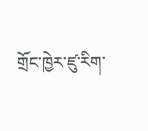གྲོང་ཁྱེར་ཛུ་རིག་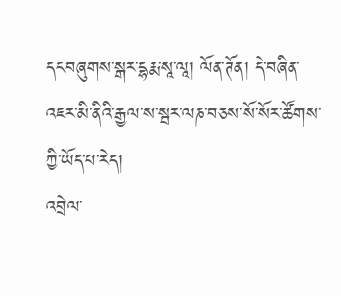དངབཞུགས་སྒར་དྷརྨ་སཱ་ལཱ། ལོན་ཊོན། དེ་བཞིན་འཇར་མི་ནིའི་རྒྱལ་ས་སྦར་ལཎ་བཅས་སོ་སོར་ཚོགས་ཀྱི་ཡོད་པ་རེད།
འབྲེལ་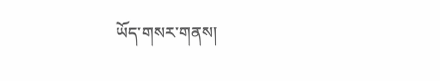ཡོད་གསར་གནས།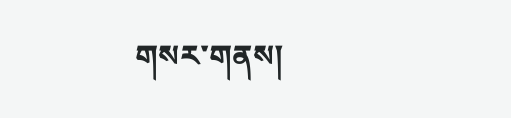གསར་གནས།